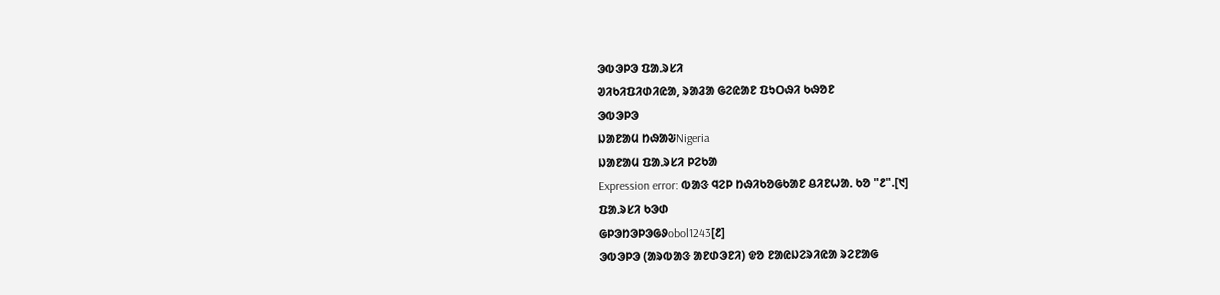ᱳᱵᱳᱞᱳ ᱯᱟᱹᱨᱥᱤ
ᱣᱤᱠᱤᱯᱤᱰᱤᱭᱟ, ᱨᱟᱲᱟ ᱜᱮᱭᱟᱱ ᱯᱩᱛᱷᱤ ᱠᱷᱚᱱ
ᱳᱵᱳᱞᱳ
ᱡᱟᱱᱟᱢ ᱴᱷᱟᱶNigeria
ᱡᱟᱱᱟᱢ ᱯᱟᱹᱨᱥᱤ ᱞᱮᱠᱟ
Expression error: ᱵᱟᱝ ᱧᱮᱞ ᱴᱷᱤᱠᱚᱜᱠᱟᱱ ᱪᱤᱱᱦᱟᱹ ᱠᱚ "᱒".[᱑]
ᱯᱟᱹᱨᱥᱤ ᱠᱳᱰ
ᱜᱞᱳᱴᱳᱞᱳᱜᱽobol1243[᱒]
ᱳᱵᱳᱞᱳ (ᱟᱨᱵᱟᱝ ᱟᱱᱰᱳᱱᱤ) ᱫᱚ ᱱᱟᱭᱡᱮᱨᱤᱭᱟ ᱨᱮᱱᱟᱜ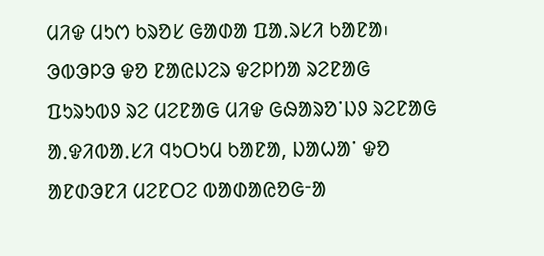ᱢᱤᱫ ᱢᱩᱬ ᱠᱨᱚᱥ ᱜᱟᱰᱟ ᱯᱟᱹᱨᱥᱤ ᱠᱟᱱᱟ᱾ ᱳᱵᱳᱞᱳ ᱫᱚ ᱱᱟᱭᱡᱮᱨ ᱫᱮᱞᱴᱟ ᱨᱮᱱᱟᱜ ᱯᱩᱨᱩᱵᱽ ᱨᱮ ᱢᱮᱱᱟᱜ ᱢᱤᱫ ᱜᱷᱟᱨᱚᱸᱡᱽ ᱨᱮᱱᱟᱜ ᱟᱹᱫᱤᱵᱟᱹᱥᱤ ᱧᱩᱛᱩᱢ ᱠᱟᱱᱟ, ᱡᱟᱦᱟᱸ ᱫᱚ ᱟᱱᱰᱳᱱᱤ ᱢᱮᱱᱛᱮ ᱵᱟᱰᱟᱭᱚᱜᱼᱟ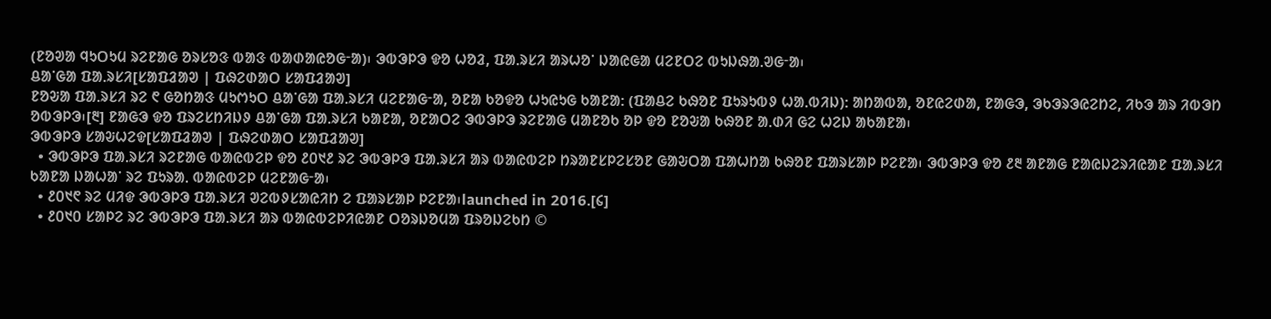(ᱱᱚᱣᱟ ᱧᱩᱛᱩᱢ ᱨᱮᱱᱟᱜ ᱚᱨᱥᱚᱝ ᱵᱟᱝ ᱵᱟᱰᱟᱭᱚᱜᱼᱟ)᱾ ᱳᱵᱳᱞᱳ ᱫᱚ ᱦᱚᱲ, ᱯᱟᱹᱨᱥᱤ ᱟᱨᱦᱚᱸ ᱡᱟᱭᱜᱟ ᱢᱮᱱᱛᱮ ᱵᱩᱡᱷᱟᱹᱣᱜᱼᱟ᱾
ᱪᱟᱸᱜᱟ ᱯᱟᱹᱨᱥᱤ[ᱥᱟᱯᱲᱟᱣ | ᱯᱷᱮᱰᱟᱛ ᱥᱟᱯᱲᱟᱣ]
ᱱᱚᱶᱟ ᱯᱟᱹᱨᱥᱤ ᱨᱮ ᱖ ᱜᱚᱴᱟᱝ ᱢᱩᱬᱩᱛ ᱪᱟᱸᱜᱟ ᱯᱟᱹᱨᱥᱤ ᱢᱮᱱᱟᱜᱼᱟ, ᱚᱱᱟ ᱠᱚᱫᱚ ᱦᱩᱭᱩᱜ ᱠᱟᱱᱟ: (ᱯᱟᱪᱮ ᱠᱷᱚᱱ ᱯᱩᱨᱩᱵᱽ ᱦᱟᱹᱵᱤᱡ): ᱟᱴᱟᱵᱟ, ᱚᱱᱭᱮᱰᱟ, ᱱᱟᱜᱳ, ᱳᱠᱳᱨᱳᱭᱮᱴᱮ, ᱤᱠᱳ ᱟᱨ ᱤᱵᱳᱴ ᱚᱵᱳᱞᱳ᱾[᱓] ᱱᱟᱜᱳ ᱫᱚ ᱯᱨᱮᱥᱴᱤᱡᱽ ᱪᱟᱸᱜᱟ ᱯᱟᱹᱨᱥᱤ ᱠᱟᱱᱟ, ᱚᱱᱟᱛᱮ ᱳᱵᱳᱞᱳ ᱨᱮᱱᱟᱜ ᱢᱟᱱᱚᱠ ᱚᱞ ᱫᱚ ᱱᱚᱶᱟ ᱠᱷᱚᱱ ᱟᱹᱰᱤ ᱜᱮ ᱦᱮᱡ ᱟᱠᱟᱱᱟ᱾
ᱳᱵᱳᱞᱳ ᱥᱟᱶᱦᱮᱫ[ᱥᱟᱯᱲᱟᱣ | ᱯᱷᱮᱰᱟᱛ ᱥᱟᱯᱲᱟᱣ]
  • ᱳᱵᱳᱞᱳ ᱯᱟᱹᱨᱥᱤ ᱨᱮᱱᱟᱜ ᱵᱟᱭᱵᱮᱞ ᱫᱚ ᱒᱐᱑᱒ ᱨᱮ ᱳᱵᱳᱞᱳ ᱯᱟᱹᱨᱥᱤ ᱟᱨ ᱵᱟᱭᱵᱮᱞ ᱴᱨᱟᱱᱥᱞᱮᱥᱚᱱ ᱜᱟᱶᱛᱟ ᱯᱟᱦᱴᱟ ᱠᱷᱚᱱ ᱯᱟᱨᱥᱟᱞ ᱞᱮᱱᱟ᱾ ᱳᱵᱳᱞᱳ ᱫᱚ ᱒᱓ ᱟᱱᱟᱜ ᱱᱟᱭᱡᱮᱨᱤᱭᱟᱱ ᱯᱟᱹᱨᱥᱤ ᱠᱟᱱᱟ ᱡᱟᱦᱟᱸ ᱨᱮ ᱯᱩᱨᱟᱹ ᱵᱟᱭᱵᱮᱞ ᱢᱮᱱᱟᱜᱼᱟ᱾
  • ᱒᱐᱑᱖ ᱨᱮ ᱢᱤᱫ ᱳᱵᱳᱞᱳ ᱯᱟᱹᱨᱥᱤ ᱣᱮᱵᱽᱥᱟᱭᱤᱴ ᱮ ᱯᱟᱨᱥᱟᱞ ᱞᱮᱱᱟ᱾launched in 2016.[᱔]
  • ᱒᱐᱑᱐ ᱥᱟᱞᱮ ᱨᱮ ᱳᱵᱳᱞᱳ ᱯᱟᱹᱨᱥᱤ ᱟᱨ ᱵᱟᱭᱵᱮᱞᱤᱭᱟᱱ ᱛᱚᱨᱡᱚᱢᱟ ᱯᱨᱚᱡᱮᱠᱴ ©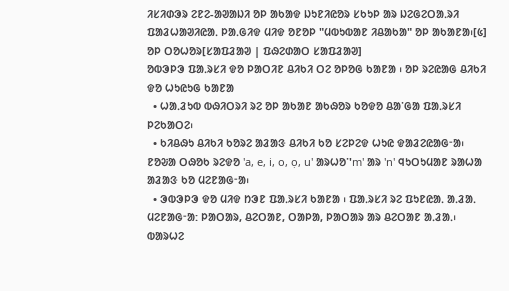ᱤᱥᱤᱰᱳᱨ ᱮᱱᱮ-ᱟᱣᱟᱡᱤ ᱚᱞ ᱟᱠᱟᱫ ᱡᱩᱱᱤᱭᱚᱨ ᱥᱠᱩᱞ ᱟᱨ ᱡᱮᱜᱮᱛᱟᱹᱨᱤ ᱯᱟᱲᱦᱟᱣᱤᱭᱟᱹ ᱞᱟᱹᱜᱤᱫ ᱢᱤᱫ ᱚᱱᱚᱞ "ᱢᱵᱩᱵᱟᱱ ᱤᱪᱟᱠᱟ" ᱚᱞ ᱟᱠᱟᱱᱟ᱾[᱕]
ᱚᱞ ᱛᱚᱦᱚᱨ[ᱥᱟᱯᱲᱟᱣ | ᱯᱷᱮᱰᱟᱛ ᱥᱟᱯᱲᱟᱣ]
ᱚᱵᱳᱞᱳ ᱯᱟᱹᱨᱥᱤ ᱫᱚ ᱞᱟᱛᱤᱱ ᱪᱤᱠᱤ ᱛᱮ ᱚᱞᱚᱜ ᱠᱟᱱᱟ ᱾ ᱚᱞ ᱨᱮᱭᱟᱜ ᱪᱤᱠᱤ ᱫᱚ ᱦᱩᱭᱩᱜ ᱠᱟᱱᱟ
  • ᱦᱟᱹᱲᱩᱵ ᱵᱷᱤᱛᱨᱤ ᱨᱮ ᱚᱞ ᱟᱠᱟᱱ ᱟᱠᱷᱚᱨ ᱠᱚᱫᱚ ᱪᱟᱸᱜᱟ ᱯᱟᱹᱨᱥᱤ ᱞᱮᱠᱟᱛᱮ᱾
  • ᱠᱤᱪᱷᱩ ᱪᱤᱠᱤ ᱠᱚᱨᱮ ᱟᱲᱟᱝ ᱪᱤᱠᱤ ᱠᱚ ᱥᱮᱞᱮᱫ ᱦᱩᱭ ᱫᱟᱲᱮᱭᱟᱜᱼᱟ᱾ ᱱᱚᱶᱟ ᱛᱷᱚᱠ ᱨᱮᱫᱚ 'a, e, i, o, ọ, u' ᱟᱨᱦᱚᱸ'm' ᱟᱨ 'n' ᱧᱩᱛᱩᱢᱟᱱ ᱨᱟᱦᱟ ᱟᱲᱟᱝ ᱠᱚ ᱢᱮᱱᱟᱜᱼᱟ᱾
  • ᱳᱵᱳᱞᱳ ᱫᱚ ᱢᱤᱫ ᱴᱳᱱ ᱯᱟᱹᱨᱥᱤ ᱠᱟᱱᱟ ᱾ ᱯᱟᱹᱨᱥᱤ ᱨᱮ ᱯᱩᱱᱭᱟᱹ ᱟᱹᱲᱟᱹ ᱢᱮᱱᱟᱜᱼᱟ: ᱞᱟᱛᱟᱨ, ᱪᱮᱛᱟᱱ, ᱛᱟᱞᱟ, ᱞᱟᱛᱟᱨ ᱟᱨ ᱪᱮᱛᱟᱱ ᱟᱹᱲᱟᱹ᱾
ᱵᱟᱨᱦᱮ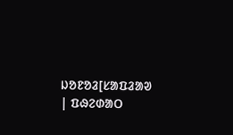ᱡᱚᱱᱚᱲ[ᱥᱟᱯᱲᱟᱣ | ᱯᱷᱮᱰᱟᱛ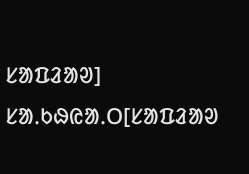ᱥᱟᱯᱲᱟᱣ]
ᱥᱟᱹᱠᱷᱭᱟᱹᱛ[ᱥᱟᱯᱲᱟᱣ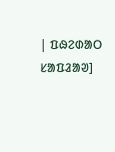| ᱯᱷᱮᱰᱟᱛ ᱥᱟᱯᱲᱟᱣ]